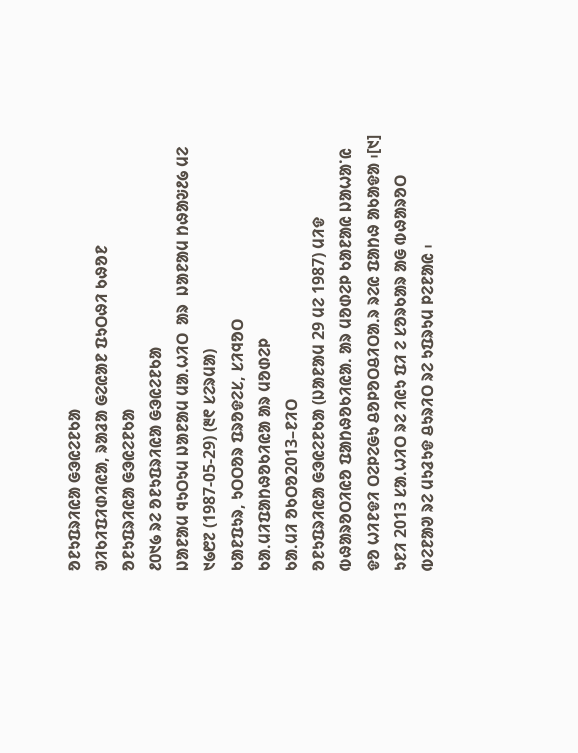ᱚᱱᱩᱯᱨᱤᱭᱟ ᱜᱳᱭᱮᱱᱠᱟ
ᱣᱤᱠᱤᱯᱤᱰᱤᱭᱟ, ᱨᱟᱲᱟ ᱜᱮᱭᱟᱱ ᱯᱩᱛᱷᱤ ᱠᱷᱚᱱ
ᱚᱱᱩᱯᱨᱤᱭᱟ ᱜᱳᱭᱮᱱᱠᱟ
᱒᱐᱑᱙ ᱨᱮ ᱚᱱᱩᱯᱨᱤᱭᱟ ᱜᱳᱭᱮᱱᱠᱟ
ᱡᱟᱱᱟᱢ ᱧᱩᱛᱩᱢ ᱡᱟᱱᱟᱢ ᱢᱟᱹᱦᱤᱛ  ᱟᱨ  ᱡᱟᱱᱟᱢ ᱴᱷᱟᱶ᱒᱙ ᱢᱮ ᱑᱙᱘᱗ (1987-05-29) (᱓᱖ ᱥᱮᱨᱢᱟ)
ᱠᱟᱱᱯᱩᱨ, ᱩᱛᱛᱚᱨ ᱯᱨᱚᱫᱮᱥ, ᱥᱤᱧᱚᱛ
ᱠᱟᱹᱢᱤᱯᱟᱴᱷᱚᱠᱤᱭᱟ ᱟᱨ ᱢᱚᱰᱮᱞ
ᱠᱟᱹᱢᱤ ᱚᱠᱛᱚ2013–ᱱᱤᱛ
ᱚᱱᱩᱯᱨᱤᱭᱟ ᱜᱳᱭᱮᱱᱠᱟ (ᱡᱟᱱᱟᱢ 29 ᱢᱮ 1987) ᱢᱤᱫ ᱵᱷᱟᱨᱚᱛᱤᱭᱚ ᱯᱟᱴᱷᱚᱠᱤᱭᱟᱹ ᱟᱨ ᱢᱚᱰᱮᱞ ᱠᱟᱱᱟᱭ ᱡᱟᱦᱟᱸᱭ ᱫᱚ ᱦᱤᱱᱫᱤ ᱛᱮᱞᱮᱜᱩ ᱪᱚᱞᱚᱛᱪᱤᱛᱟᱹᱨ ᱨᱮᱭ ᱯᱟᱴᱷ ᱟᱠᱟᱫᱟ ᱾[᱑] ᱩᱱᱤ 2013 ᱥᱟᱹᱦᱤᱛ ᱨᱮ ᱤᱭᱩ ᱯᱤ ᱮ ᱥᱚᱨᱠᱟᱨ ᱟᱜ ᱵᱷᱟᱨᱚᱛ ᱵᱮᱱᱟᱣ ᱨᱮ ᱢᱩᱲᱩᱫ ᱪᱩᱨᱤᱛ ᱨᱮ ᱩᱯᱨᱩᱢ ᱞᱮᱱᱟᱭ ᱾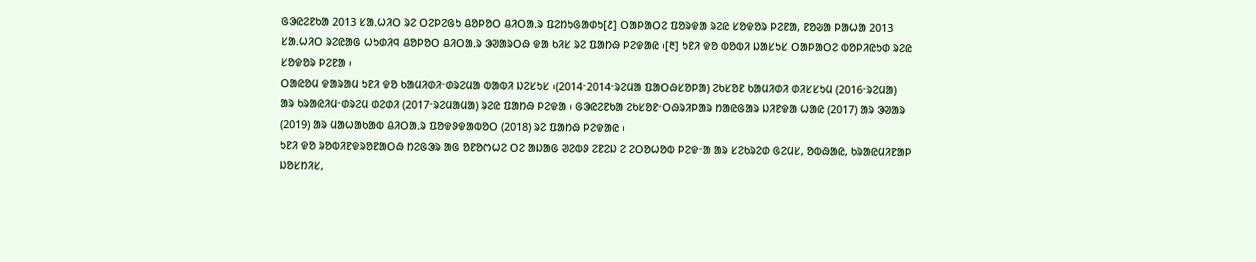ᱜᱳᱭᱮᱱᱠᱟ 2013 ᱥᱟᱹᱦᱤᱛ ᱨᱮ ᱛᱮᱞᱮᱜᱩ ᱪᱚᱞᱚᱛ ᱪᱤᱛᱟᱹᱨ ᱯᱮᱴᱩᱜᱟᱰᱩ[᱒] ᱛᱟᱞᱟᱛᱮ ᱯᱚᱨᱫᱟ ᱨᱮᱭ ᱥᱚᱫᱚᱨ ᱞᱮᱱᱟ, ᱱᱚᱶᱟ ᱞᱟᱦᱟ 2013 ᱥᱟᱹᱦᱤᱛ ᱨᱮᱭᱟᱜ ᱦᱩᱰᱤᱧ ᱪᱚᱞᱚᱛ ᱪᱤᱛᱟᱹᱨ ᱳᱣᱟᱨᱛᱷ ᱫᱟ ᱠᱤᱥ ᱨᱮ ᱯᱟᱴᱷ ᱞᱮᱫᱟᱭ ᱾[᱓] ᱩᱱᱤ ᱫᱚ ᱵᱚᱵᱤ ᱡᱟᱥᱩᱥ ᱛᱟᱞᱟᱛᱮ ᱵᱚᱞᱤᱭᱩᱰ ᱨᱮᱭ ᱥᱚᱫᱚᱨ ᱞᱮᱱᱟ ᱾
ᱛᱟᱭᱚᱢ ᱫᱟᱨᱟᱢ ᱩᱱᱤ ᱫᱚ ᱠᱟᱢᱤᱰᱤᱼᱰᱨᱮᱢᱟ ᱵᱟᱵᱤ ᱡᱮᱥᱩᱥ ᱾(2014ᱼ2014ᱼᱨᱮᱢᱟ ᱯᱟᱛᱷᱥᱚᱞᱟ) ᱮᱠᱥᱚᱱ ᱠᱟᱢᱤᱰᱤ ᱰᱤᱥᱥᱩᱢ (2016ᱼᱨᱮᱢᱟ) ᱟᱨ ᱠᱨᱟᱭᱤᱢᱼᱰᱨᱮᱢ ᱰᱮᱰᱤ (2017ᱼᱨᱮᱢᱟᱢᱟ) ᱨᱮᱭ ᱯᱟᱴᱷ ᱞᱮᱫᱟ ᱾ ᱜᱳᱭᱮᱱᱠᱟ ᱮᱠᱥᱚᱱᱼᱛᱷᱨᱤᱞᱟᱨ ᱴᱟᱭᱜᱟᱨ ᱡᱤᱱᱫᱟ ᱦᱟᱭ (2017) ᱟᱨ ᱳᱣᱟᱨ (2019) ᱟᱨ ᱢᱟᱦᱟᱠᱟᱵ ᱪᱤᱛᱟᱹᱨ ᱯᱚᱫᱽᱫᱟᱵᱚᱛ (2018) ᱨᱮ ᱯᱟᱴᱷ ᱞᱮᱫᱟᱭ ᱾
ᱩᱱᱤ ᱫᱚ ᱨᱚᱵᱤᱱᱫᱨᱚᱱᱟᱛᱷ ᱴᱮᱜᱳᱨ ᱟᱜ ᱚᱱᱚᱬᱦᱮ ᱛᱮ ᱟᱡᱟᱜ ᱣᱮᱵᱽ ᱮᱱᱮᱡ ᱮ ᱮᱛᱚᱦᱚᱵ ᱞᱮᱫᱼᱟ ᱟᱨ ᱥᱮᱠᱨᱮᱰ ᱜᱮᱢᱥ, ᱚᱵᱷᱟᱭ, ᱠᱨᱟᱭᱢᱤᱱᱟᱞ ᱡᱚᱥᱴᱤᱥ,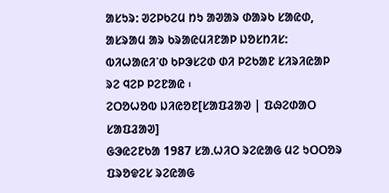ᱟᱥᱩᱨ: ᱣᱮᱞᱠᱮᱢ ᱴᱩ ᱟᱣᱟᱨ ᱰᱟᱨᱠ ᱥᱟᱭᱰ, ᱟᱥᱨᱟᱢ ᱟᱨ ᱠᱨᱟᱭᱢᱤᱱᱟᱞ ᱡᱚᱥᱴᱤᱥ: ᱵᱤᱦᱟᱭᱤᱸᱰ ᱠᱞᱳᱥᱮᱰ ᱰᱤ ᱞᱮᱠᱟᱱ ᱥᱤᱨᱤᱭᱟᱞ ᱨᱮ ᱧᱮᱞ ᱞᱮᱱᱟᱭ ᱾
ᱮᱛᱚᱦᱚᱵ ᱡᱤᱭᱚᱱ[ᱥᱟᱯᱲᱟᱣ | ᱯᱷᱮᱰᱟᱛ ᱥᱟᱯᱲᱟᱣ]
ᱜᱳᱭᱮᱱᱠᱟ 1987 ᱥᱟᱹᱦᱤᱛ ᱨᱮᱭᱟᱜ ᱢᱮ ᱩᱛᱛᱚᱨ ᱯᱨᱚᱫᱮᱥ ᱨᱮᱭᱟᱜ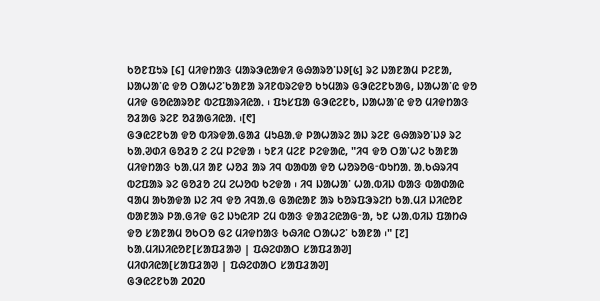ᱠᱚᱱᱯᱩᱨ [᱔] ᱢᱤᱫᱴᱟᱝ ᱢᱟᱨᱳᱭᱟᱫᱤ ᱜᱷᱟᱨᱚᱸᱡᱽ[᱕] ᱨᱮ ᱡᱟᱱᱟᱢ ᱞᱮᱱᱟ, ᱡᱟᱦᱟᱸᱭ ᱫᱚ ᱛᱟᱦᱮᱸᱠᱟᱱᱟ ᱨᱤᱱᱵᱨᱮᱫᱚ ᱠᱩᱢᱟᱨ ᱜᱳᱭᱮᱱᱠᱟᱜ, ᱡᱟᱦᱟᱸᱭ ᱫᱚ ᱢᱤᱫ ᱜᱚᱭᱟᱨᱚᱱ ᱵᱮᱯᱟᱨᱤᱭᱟᱹ ᱾ ᱯᱩᱥᱯᱟ ᱜᱳᱭᱮᱱᱠ, ᱡᱟᱦᱟᱸᱭ ᱫᱚ ᱢᱤᱫᱴᱟᱝ ᱚᱲᱟᱜ ᱨᱮᱱ ᱚᱲᱟᱜᱤᱭᱟᱹ ᱾[᱖]
ᱜᱳᱭᱮᱱᱠᱟ ᱫᱚ ᱵᱤᱨᱫᱟᱹᱜᱟᱲ ᱢᱩᱪᱟᱹᱫ ᱞᱟᱦᱟᱨᱮ ᱟᱡ ᱨᱮᱱ ᱜᱷᱟᱨᱚᱸᱡᱽ ᱨᱮ ᱠᱟᱹᱣᱰᱤ ᱜᱚᱲᱚ ᱮ ᱮᱢ ᱞᱮᱫᱟ ᱾ ᱩᱱᱤ ᱢᱮᱱ ᱞᱮᱫᱟᱭ, "ᱤᱧ ᱫᱚ ᱛᱟᱸᱦᱮ ᱠᱟᱱᱟ ᱢᱤᱫᱴᱟᱝ ᱠᱟᱹᱢᱤ ᱟᱱ ᱦᱚᱲ ᱟᱨ ᱤᱧ ᱵᱟᱵᱟ ᱫᱚ ᱦᱚᱨᱚᱜᱼᱵᱩᱴᱟᱹ ᱟᱹᱠᱷᱨᱤᱧ ᱵᱮᱯᱟᱨ ᱨᱮ ᱜᱚᱲᱚ ᱮᱢ ᱮᱦᱚᱵ ᱠᱮᱫᱟ ᱾ ᱤᱧ ᱡᱟᱦᱟᱸ ᱦᱟᱹᱵᱤᱡ ᱵᱟᱝ ᱵᱟᱰᱟᱭ ᱧᱟᱢ ᱟᱠᱟᱫᱟ ᱡᱮ ᱤᱧ ᱫᱚ ᱤᱧᱟᱹᱜ ᱜᱟᱭᱟᱱ ᱟᱨ ᱠᱚᱨᱯᱳᱨᱮᱴ ᱠᱟᱹᱢᱤ ᱡᱤᱭᱚᱱ ᱵᱟᱱᱟᱨ ᱞᱟᱹᱜᱤᱫ ᱜᱮ ᱡᱩᱭᱤᱞ ᱮᱢ ᱵᱟᱝ ᱫᱟᱲᱮᱭᱟᱜᱼᱟ, ᱩᱱ ᱦᱟᱹᱵᱤᱡ ᱯᱟᱴᱷ ᱫᱚ ᱥᱟᱱᱟᱢ ᱚᱠᱛᱚ ᱜᱮ ᱢᱤᱫᱴᱟᱝ ᱠᱷᱤᱭ ᱛᱟᱦᱮᱸ ᱠᱟᱱᱟ ᱾" [᱗]
ᱠᱟᱹᱢᱤᱡᱤᱭᱚᱱ[ᱥᱟᱯᱲᱟᱣ | ᱯᱷᱮᱰᱟᱛ ᱥᱟᱯᱲᱟᱣ]
ᱢᱤᱰᱤᱭᱟ[ᱥᱟᱯᱲᱟᱣ | ᱯᱷᱮᱰᱟᱛ ᱥᱟᱯᱲᱟᱣ]
ᱜᱳᱭᱮᱱᱠᱟ 2020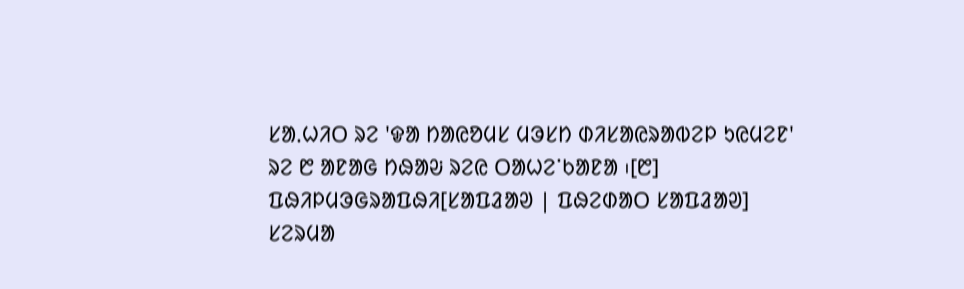ᱥᱟᱹᱦᱤᱛ ᱨᱮ 'ᱫᱟ ᱴᱟᱭᱚᱢᱥ ᱢᱳᱥᱴ ᱰᱤᱥᱟᱭᱨᱟᱵᱮᱞ ᱩᱭᱢᱮᱱ' ᱨᱮ ᱘ ᱟᱱᱟᱜ ᱴᱷᱟᱶ ᱨᱮᱭ ᱛᱟᱦᱮᱸᱠᱟᱱᱟ ᱾[᱘]
ᱯᱷᱤᱞᱢᱳᱜᱨᱟᱯᱷᱤ[ᱥᱟᱯᱲᱟᱣ | ᱯᱷᱮᱰᱟᱛ ᱥᱟᱯᱲᱟᱣ]
ᱥᱮᱨᱢᱟ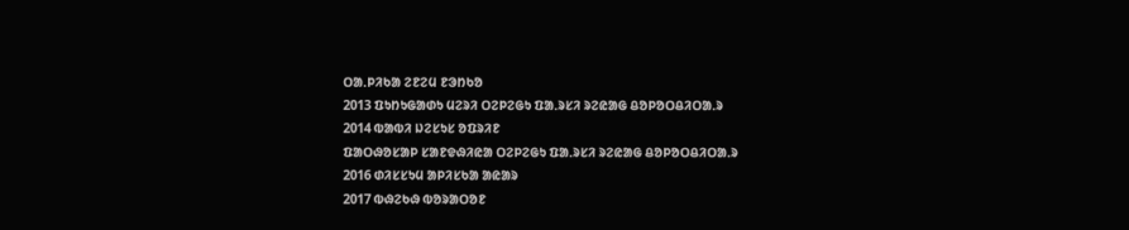ᱛᱟᱹᱞᱤᱠᱟ ᱮᱱᱮᱢ ᱱᱳᱴᱠᱚ
2013 ᱯᱩᱴᱩᱜᱟᱰᱩ ᱢᱮᱨᱤ ᱛᱮᱞᱮᱜᱩ ᱯᱟᱹᱨᱥᱤ ᱨᱮᱭᱟᱜ ᱪᱚᱞᱚᱛᱪᱤᱛᱟᱹᱨ
2014 ᱵᱟᱵᱤ ᱡᱮᱥᱩᱥ ᱚᱯᱨᱤᱱ
ᱯᱟᱛᱷᱚᱥᱟᱞ ᱥᱟᱱᱫᱷᱤᱭᱟ ᱛᱮᱞᱮᱜᱩ ᱯᱟᱹᱨᱥᱤ ᱨᱮᱭᱟᱜ ᱪᱚᱞᱚᱛᱪᱤᱛᱟᱹᱨ
2016 ᱰᱤᱥᱥᱩᱢ ᱟᱞᱤᱥᱠᱟ ᱟᱭᱟᱨ
2017 ᱵᱷᱮᱠᱷ ᱵᱚᱨᱟᱛᱚᱱ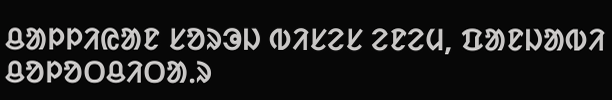ᱪᱟᱞᱞᱤᱭᱟᱱ ᱥᱚᱨᱳᱡ ᱵᱤᱥᱮᱥ ᱮᱱᱮᱢ, ᱯᱟᱱᱡᱟᱵᱤ ᱪᱚᱞᱚᱛᱪᱤᱛᱟᱹᱨ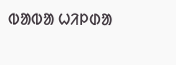ᱵᱟᱵᱟ ᱦᱤᱞᱰᱟ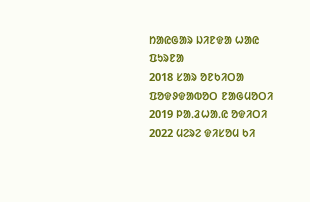ᱴᱟᱭᱜᱟᱨ ᱡᱤᱱᱫᱟ ᱦᱟᱭ ᱯᱩᱨᱱᱟ
2018 ᱥᱟᱨ ᱚᱱᱠᱤᱛᱟ
ᱯᱚᱫᱽᱫᱟᱵᱚᱛ ᱱᱟᱜᱢᱚᱛᱤ
2019 ᱞᱟᱹᱲᱦᱟᱹᱭ ᱚᱫᱤᱛᱤ
2022 ᱢᱮᱨᱮ ᱫᱤᱥᱚᱢ ᱠᱤ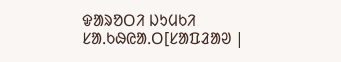ᱫᱟᱨᱚᱛᱤ ᱡᱩᱢᱠᱤ
ᱥᱟᱹᱠᱷᱭᱟᱹᱛ[ᱥᱟᱯᱲᱟᱣ |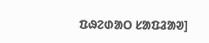ᱯᱷᱮᱰᱟᱛ ᱥᱟᱯᱲᱟᱣ]